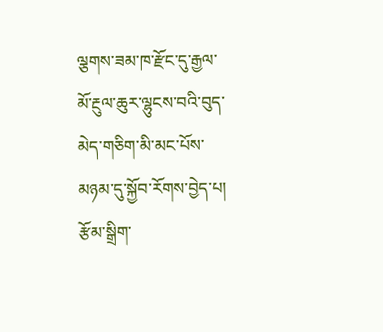ལྕགས་ཟམ་ཁ་རྫོང་དུ་རྒྱལ་མོ་རྔུལ་ཆུར་ལྷུངས་བའི་བུད་མེད་གཅིག་མི་མང་པོས་མཉམ་དུ་སྐྱོབ་རོགས་བྱེད་པ།
རྩོམ་སྒྲིག་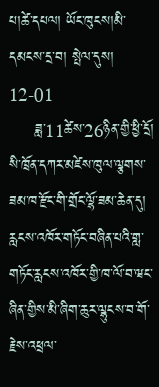པ།ཚེ་དཔལ། ཡོང་ཁུངས།མི་དམངས་དྲ་བ། སྤེལ་དུས། 12-01
     ཟླ་11ཚེས་26ཉིན་གྱི་ཕྱི་དྲོ། སི་ཁྲོན་དཀར་མཛེས་ཁུལ་ལྕགས་ཟམ་ཁ་རྫོང་གི་གྲོང་ལྷོ་ཟམ་ཆེན་དུ། རླངས་འཁོར་གཏོང་བཞིན་པའི་གླ་གཏོང་རླངས་འཁོར་གྱི་ཁ་ལོ་བ་ཝང་ཞིན་གྱིས་མི་ཞིག་ཆུར་ལྷུངས་བ་གོ་རྗེས་འཕྲལ་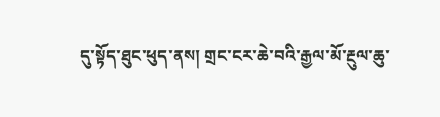དུ་སྟོད་ཐུང་ཕུད་ནས། གྲང་ངར་ཆེ་བའི་རྒྱལ་མོ་རྔུལ་ཆུ་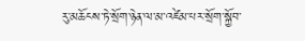རུ་མཆོངས་ཏེ་སྲོག་ཉེན་ལ་མ་འཛེམ་པར་སྲོག་སྐྱོབ་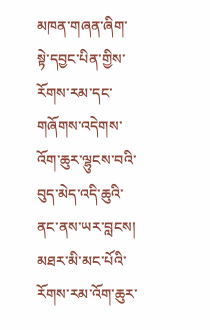མཁན་གཞན་ཞིག་སྟེ་དབྱང་པིན་གྱིས་རོགས་རམ་དང་གཞོགས་འདེགས་འོག་ཆུར་ལྷུངས་བའི་བུད་མེད་འདི་ཆུའི་ནང་ནས་ཡར་བླངས། མཐར་མི་མང་པོའི་རོགས་རམ་འོག་ཆུར་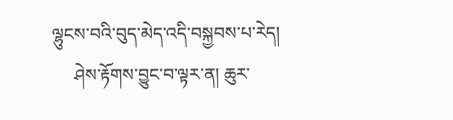ལྷུངས་བའི་བུད་མེད་འདི་བསྐྱབས་པ་རེད།
     ཤེས་རྟོགས་བྱུང་བ་ལྟར་ན། ཆུར་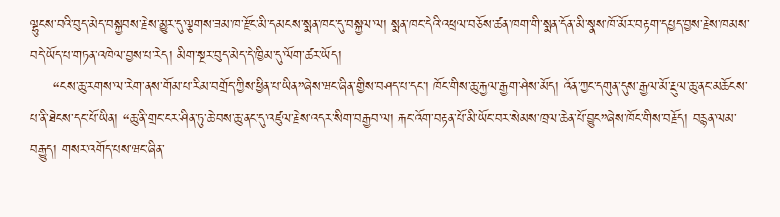ལྷུངས་བའི་བུད་མེད་བསྐྱབས་རྗེས་མྱུར་དུ་ལྕགས་ཟམ་ཁ་རྫོང་མི་དམངས་སྨན་ཁང་དུ་བསྐྱལ་ལ། སྨན་ཁང་དེའི་འཕྲལ་བཅོས་ཚན་ཁག་གི་སྨན་དོན་མི་སྣས་ཁོ་མོར་བརྟག་དཔྱད་བྱས་རྗེས་ཁམས་བདེ་ཡོད་པ་གཏན་འཁེལ་བྱས་པ་རེད། མིག་སྔར་བུད་མེད་དེ་ཁྱིམ་དུ་ལོག་ཚར་ཡོད།
     “ངས་ཆུ་རགས་ལ་རེག་ནས་གོམ་པ་རིམ་བགྲོད་ཀྱིས་ཕྱིན་པ་ཡིན”ཞེས་ཝང་ཞིན་གྱིས་བཤད་པ་དང་། ཁོང་གིས་ཆུ་རྐྱལ་རྒྱག་ཤེས་མོད། འོན་ཀྱང་དགུན་དུས་རྒྱལ་མོ་རྔུལ་ཆུ་ནང་མཆོངས་པ་ནི་ཐེངས་དང་པོ་ཡིན། “ཆུ་ནི་གྲང་ངར་ཤིན་ཏུ་ཆེ་བས་ཆུ་ནང་དུ་འཛུལ་རྗེས་འདར་སིག་བརྒྱབ་ལ། རྐང་འོག་བརྟན་པོ་མི་ཡོང་བར་སེམས་ཁྲལ་ཆེན་པོ་བྱུང”ཞེས་ཁོང་གིས་བརྗོད། བརྙན་ལམ་བརྒྱུད། གསར་འགོད་པས་ཝང་ཞིན་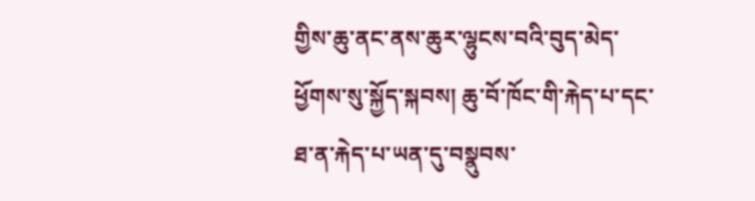གྱིས་ཆུ་ནང་ནས་ཆུར་ལྷུངས་བའི་བུད་མེད་ཕྱོགས་སུ་སྐྱོད་སྐབས། ཆུ་བོ་ཁོང་གི་རྐེད་པ་དང་ཐ་ན་རྐེད་པ་ཡན་དུ་བསྣུབས་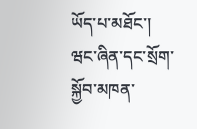ཡོད་པ་མཐོང་། ཝང་ཞིན་དང་སྲོག་སྐྱོབ་མཁན་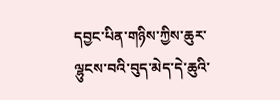དབྱང་པིན་གཉིས་ཀྱིས་ཆུར་ལྷུངས་བའི་བུད་མེད་དེ་ཆུའི་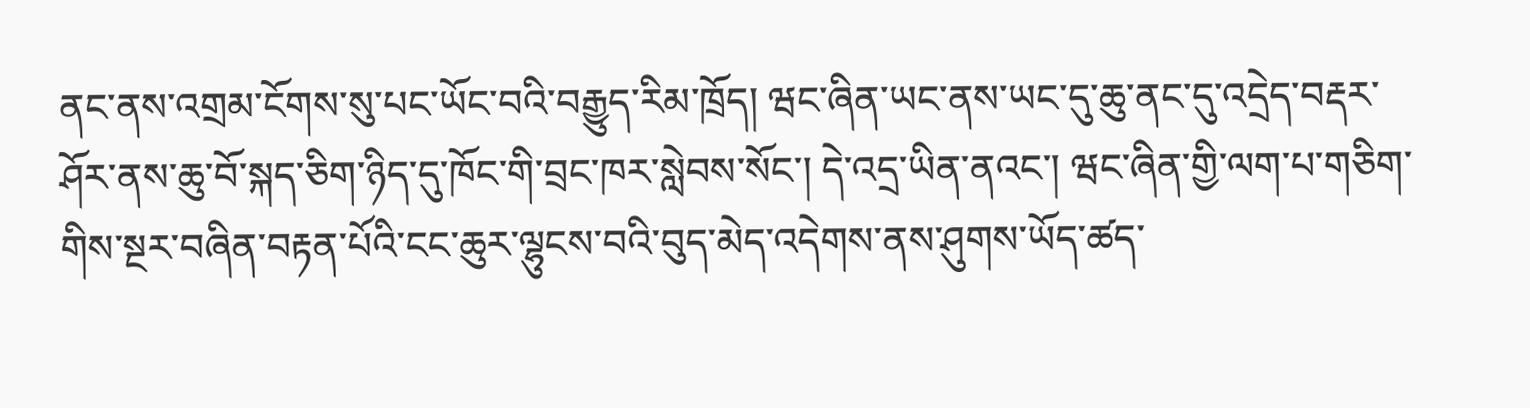ནང་ནས་འགྲམ་ངོགས་སུ་པང་ཡོང་བའི་བརྒྱུད་རིམ་ཁྲོད། ཝང་ཞིན་ཡང་ནས་ཡང་དུ་ཆུ་ནང་དུ་འདྲེད་བརྡར་ཤོར་ནས་ཆུ་བོ་སྐད་ཅིག་ཉིད་དུ་ཁོང་གི་བྲང་ཁར་སླེབས་སོང་། དེ་འདྲ་ཡིན་ནའང་། ཝང་ཞིན་གྱི་ལག་པ་གཅིག་གིས་སྔར་བཞིན་བརྟན་པོའི་ངང་ཆུར་ལྷུངས་བའི་བུད་མེད་འདེགས་ནས་ཤུགས་ཡོད་ཚད་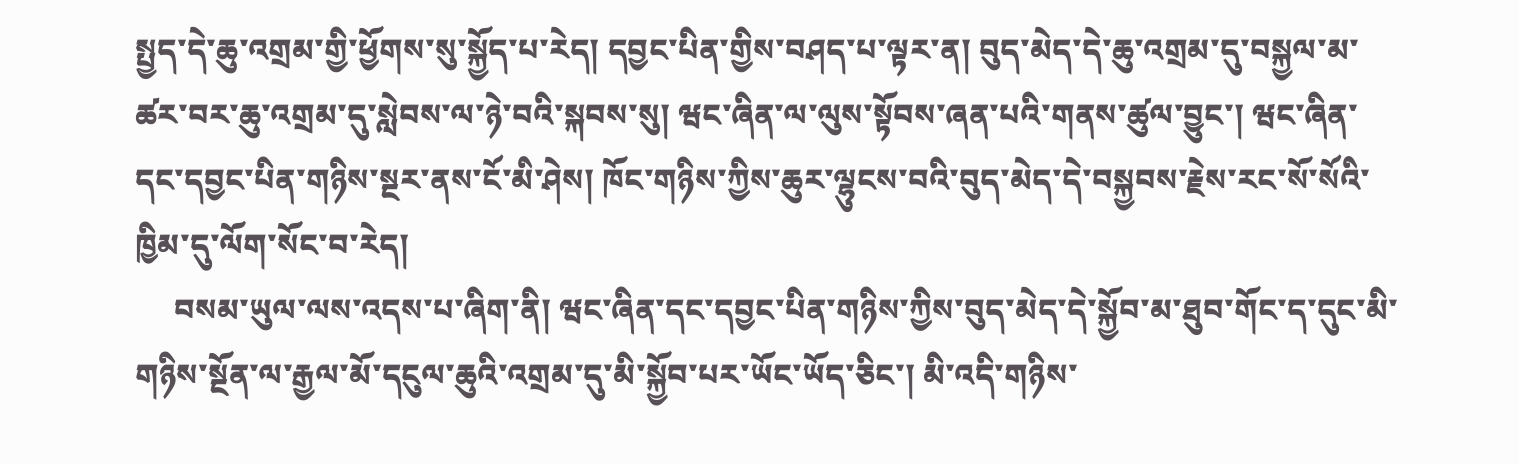སྤྱད་དེ་ཆུ་འགྲམ་གྱི་ཕྱོགས་སུ་སྐྱོད་པ་རེད། དབྱང་པིན་གྱིས་བཤད་པ་ལྟར་ན། བུད་མེད་དེ་ཆུ་འགྲམ་དུ་བསྐྱལ་མ་ཚར་བར་ཆུ་འགྲམ་དུ་སླེབས་ལ་ཉེ་བའི་སྐབས་སུ། ཝང་ཞིན་ལ་ལུས་སྟོབས་ཞན་པའི་གནས་ཚུལ་བྱུང་། ཝང་ཞིན་དང་དབྱང་པིན་གཉིས་སྔར་ནས་ངོ་མི་ཤེས། ཁོང་གཉིས་ཀྱིས་ཆུར་ལྷུངས་བའི་བུད་མེད་དེ་བསྐྱབས་རྗེས་རང་སོ་སོའི་ཁྱིམ་དུ་ལོག་སོང་བ་རེད།
     བསམ་ཡུལ་ལས་འདས་པ་ཞིག་ནི། ཝང་ཞིན་དང་དབྱང་པིན་གཉིས་ཀྱིས་བུད་མེད་དེ་སྐྱོབ་མ་ཐུབ་གོང་ད་དུང་མི་གཉིས་སྔོན་ལ་རྒྱལ་མོ་དངུལ་ཆུའི་འགྲམ་དུ་མི་སྐྱོབ་པར་ཡོང་ཡོད་ཅིང་། མི་འདི་གཉིས་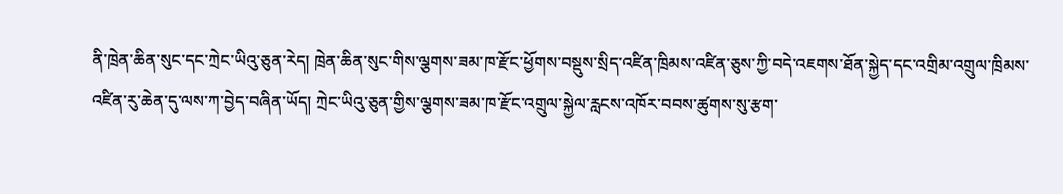ནི་ཁྲེན་ཆིན་སུང་དང་ཀྲེང་ཡིའུ་ཅུན་རེད། ཁྲེན་ཆིན་སུང་གིས་ལྕགས་ཟམ་ཁ་རྫོང་ཕྱོགས་བསྡུས་སྲིད་འཛིན་ཁྲིམས་འཛིན་ཅུས་ཀྱི་བདེ་འཇགས་ཐོན་སྐྱེད་དང་འགྲིམ་འགྲུལ་ཁྲིམས་འཛིན་རུ་ཆེན་དུ་ལས་ཀ་བྱེད་བཞིན་ཡོད། ཀྲེང་ཡིའུ་ཅུན་གྱིས་ལྕགས་ཟམ་ཁ་རྫོང་འགྲུལ་སྐྱེལ་རླངས་འཁོར་བབས་ཚུགས་སུ་རྩག་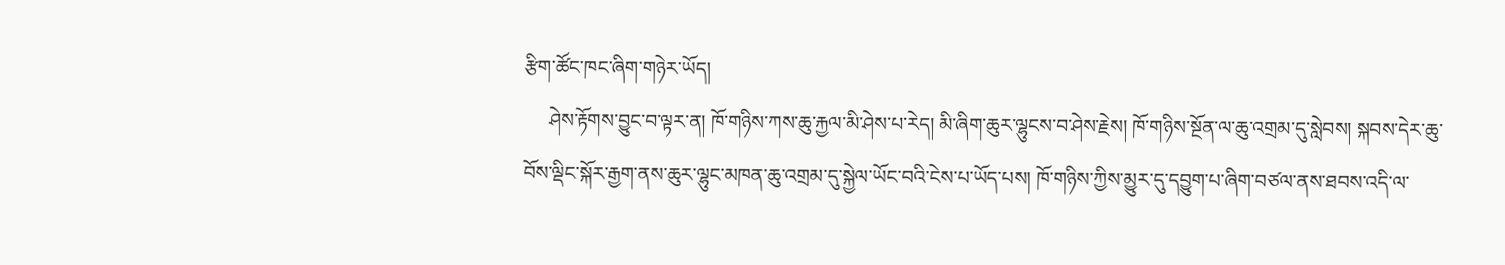རྩིག་ཚོང་ཁང་ཞིག་གཉེར་ཡོད།
     ཤེས་རྟོགས་བྱུང་བ་ལྟར་ན། ཁོ་གཉིས་ཀས་ཆུ་རྐྱལ་མི་ཤེས་པ་རེད། མི་ཞིག་ཆུར་ལྷུངས་བ་ཤེས་རྗེས། ཁོ་གཉིས་སྔོན་ལ་ཆུ་འགྲམ་དུ་སླེབས། སྐབས་དེར་ཆུ་བོས་ལྡིང་སྐོར་རྒྱག་ནས་ཆུར་ལྷུང་མཁན་ཆུ་འགྲམ་དུ་སྐྱེལ་ཡོང་བའི་ངེས་པ་ཡོད་པས། ཁོ་གཉིས་ཀྱིས་མྱུར་དུ་དབྱུག་པ་ཞིག་བཙལ་ནས་ཐབས་འདི་ལ་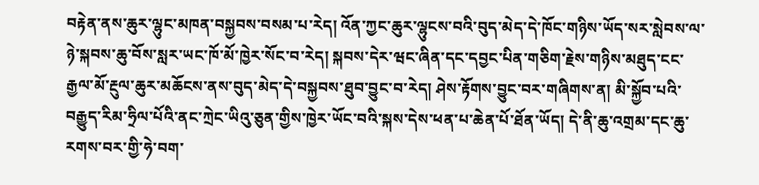བརྟེན་ནས་ཆུར་ལྷུང་མཁན་བསྐྱབས་བསམ་པ་རེད། འོན་ཀྱང་ཆུར་ལྷུངས་བའི་བུད་མེད་དེ་ཁོང་གཉིས་ཡོད་སར་སླེབས་ལ་ཉེ་སྐབས་ཆུ་བོས་སླར་ཡང་ཁོ་མོ་ཁྱེར་སོང་བ་རེད། སྐབས་དེར་ཝང་ཞིན་དང་དབྱང་པིན་གཅིག་རྗེས་གཉིས་མཐུད་ངང་རྒྱལ་མོ་རྔུལ་ཆུར་མཆོངས་ནས་བུད་མེད་དེ་བསྐྱབས་ཐུབ་བྱུང་བ་རེད། ཤེས་རྟོགས་བྱུང་བར་གཞིགས་ན། མི་སྐྱོབ་པའི་བརྒྱུད་རིམ་ཧྲིལ་པོའི་ནང་ཀྲེང་ཡིའུ་ཅུན་གྱིས་ཁྱེར་ཡོང་བའི་སྐས་དེས་ཕན་པ་ཆེན་པོ་ཐོན་ཡོད། དེ་ནི་ཆུ་འགྲམ་དང་ཆུ་རགས་བར་གྱི་ཧེ་བག་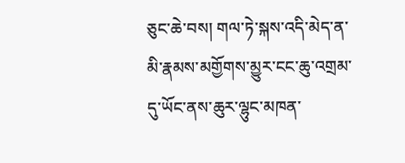ཅུང་ཆེ་བས། གལ་ཏེ་སྐས་འདི་མེད་ན་མི་རྣམས་མགྱོགས་མྱུར་ངང་ཆུ་འགྲམ་དུ་ཡོང་ནས་ཆུར་ལྷུང་མཁན་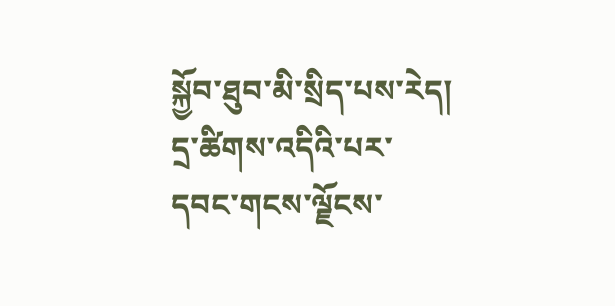སྐྱོབ་ཐུབ་མི་སྲིད་པས་རེད།
དྲ་ཚིགས་འདིའི་པར་དབང་གངས་ལྗོངས་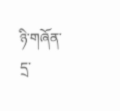ཉི་གཞོན་དྲ་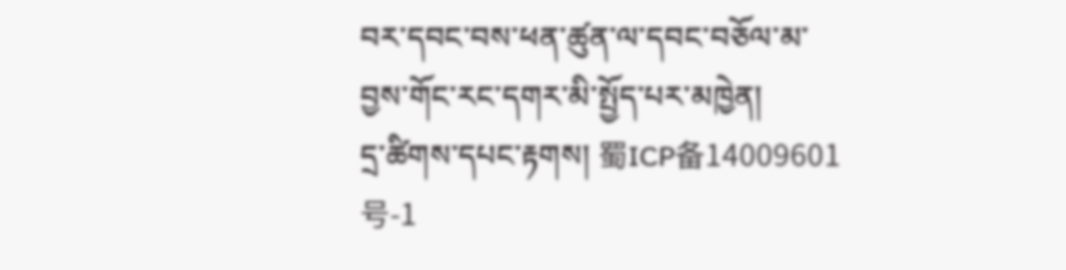བར་དབང་བས་ཕན་ཚུན་ལ་དབང་བཅོལ་མ་བྱས་གོང་རང་དགར་མི་སྤྱོད་པར་མཁྱེན།
དྲ་ཚིགས་དཔང་རྟགས། 蜀ICP备14009601号-1